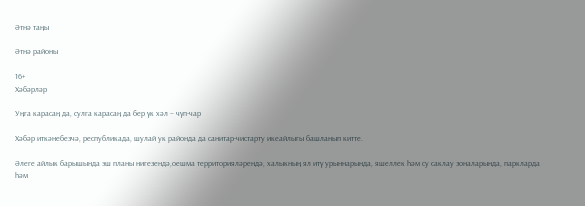Әтнә таңы

Әтнә районы

16+
Хәбәрләр

Уңга карасаң да, сулга карасаң да бер үк хәл – чүп-чар

Хәбәр иткәнебезчә, республикада, шулай ук районда да санитар-чистарту икеайлыгы башланып китте.

Әлеге айлык барышында эш планы нигезендә,оешма территорияләрендә, халыкның ял итү урыннарында, яшеллек һәм су саклау зоналарында, паркларда һәм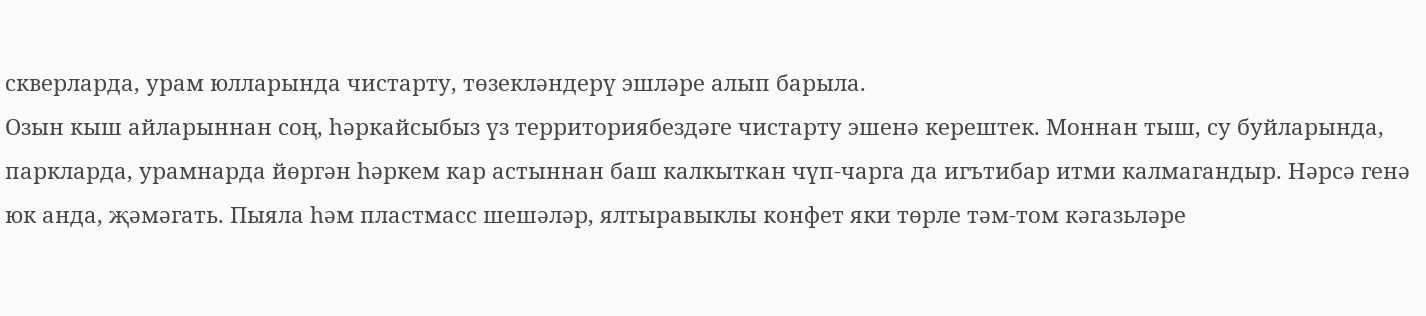скверларда, урам юлларында чистарту, төзекләндерү эшләре алып барыла.
Озын кыш айларыннан соң, һәркайсыбыз үз территориябездәге чистарту эшенә керештек. Моннан тыш, су буйларында, паркларда, урамнарда йөргән һәркем кар астыннан баш калкыткан чүп-чарга да игътибар итми калмагандыр. Нәрсә генә юк анда, җәмәгать. Пыяла һәм пластмасс шешәләр, ялтыравыклы конфет яки төрле тәм-том кәгазьләре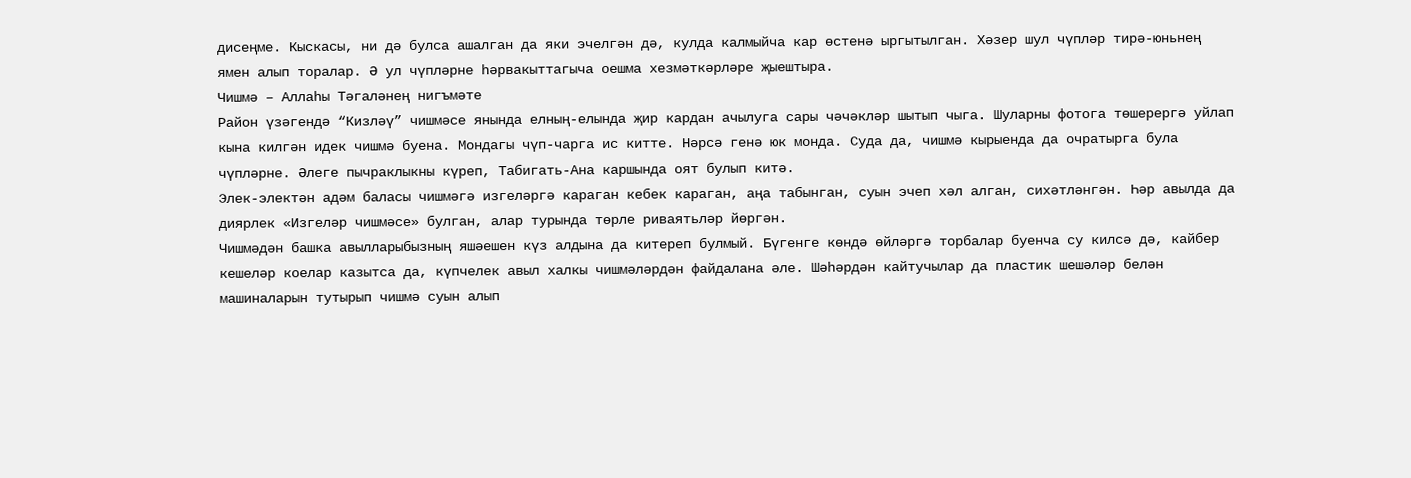дисеңме. Кыскасы, ни дә булса ашалган да яки эчелгән дә, кулда калмыйча кар өстенә ыргытылган. Хәзер шул чүпләр тирә-юньнең ямен алып торалар. Ә ул чүпләрне һәрвакыттагыча оешма хезмәткәрләре җыештыра.
Чишмә – Аллаһы Тәгаләнең нигъмәте
Район үзәгендә “Кизләү” чишмәсе янында елның-елында җир кардан ачылуга сары чәчәкләр шытып чыга. Шуларны фотога төшерергә уйлап кына килгән идек чишмә буена. Мондагы чүп-чарга ис китте. Нәрсә генә юк монда. Суда да, чишмә кырыенда да очратырга була чүпләрне. Әлеге пычраклыкны күреп, Табигать-Ана каршында оят булып китә.
Элек-электән адәм баласы чишмәгә изгеләргә караган кебек караган, аңа табынган, суын эчеп хәл алган, сихәтләнгән. Һәр авылда да диярлек «Изгеләр чишмәсе» булган, алар турында төрле риваятьләр йөргән.
Чишмәдән башка авылларыбызның яшәешен күз алдына да китереп булмый. Бүгенге көндә өйләргә торбалар буенча су килсә дә, кайбер кешеләр коелар казытса да, күпчелек авыл халкы чишмәләрдән файдалана әле. Шәһәрдән кайтучылар да пластик шешәләр белән машиналарын тутырып чишмә суын алып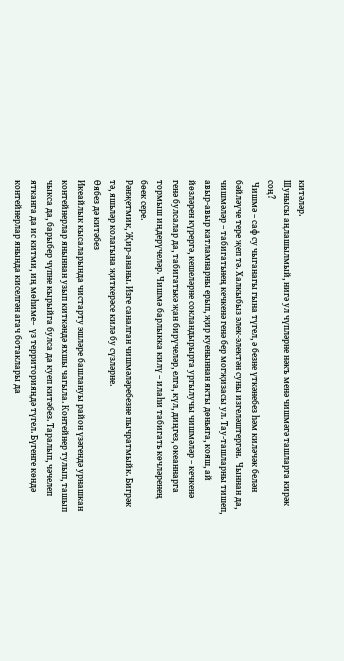китәләр.
Шунысы аңлашылмый, нигә ул чүпләрне нәкъ менә чишмәгә ташларга кирәк соң?
 Чишмә – саф су чыганагы гына түгел, ә безне үткәнебез һәм киләчәк белән бәйләүче тере җеп тә. Халкыбыз элек-электән суны изгеләштергән.  Чыннан да, чишмәләр – табигатьнең кечкенә генә бер могҗизасы ул. Тау-ташларны тишеп, авыр-авыр катламнарны ерып, җир куеныннан якты дөньяга, кояш, ай йөзләрен күрергә, кешеләрне сокландырырга ургылучы чишмәләр – кечкенә генә булсалар да, табигатькә җан бирүчеләр, елга, күл, диңгез, океаннарга тормыш иңдерүчеләр. Чишмә барлыкка килү – илаһи табигать көчләренең бөек сере.
Рәнҗетмик, Җир-ананы. Изге саналган чишмәләребезне пычратмыйк. Бигрәк тә, яшьләр колагына җиткерәсе килә бу сүзләрне.
Өябез дә китәбез
Икеайлык кысаларында чистарту эшләре башлануы район үзәгендә урнашкан контейнерлар яныннан узып киткәндә яхшы чагыла. Контейнер тулып, ташып чыкса да, барыбер чүпне кырыйга булса да куеп китәбез. Таралып, чәчелеп ятканга да ис китми, иң мөһиме–  үз территорияңдә түгел. Бүгенге көндә контейнерлар янында киселгән агач ботаклары да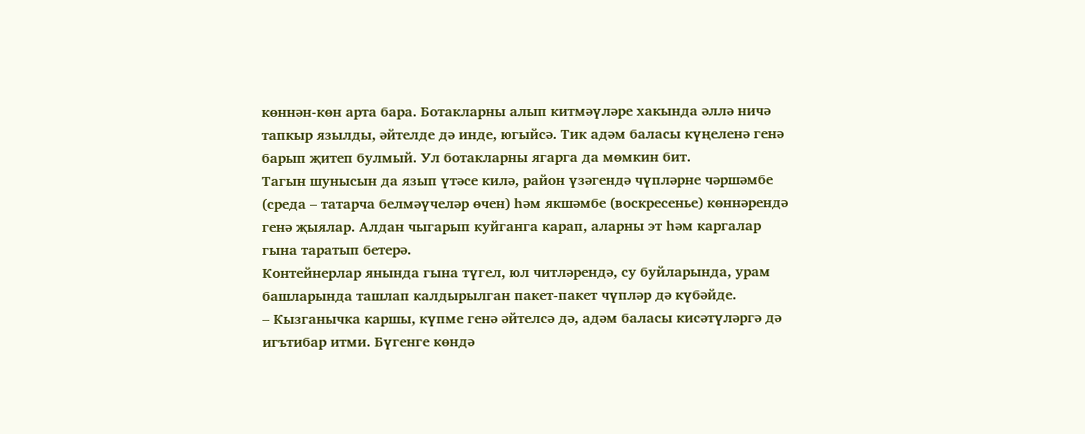көннән-көн арта бара. Ботакларны алып китмәүләре хакында әллә ничә тапкыр язылды, әйтелде дә инде, югыйсә. Тик адәм баласы күңеленә генә барып җитеп булмый. Ул ботакларны ягарга да мөмкин бит.
Тагын шунысын да язып үтәсе килә, район үзәгендә чүпләрне чәршәмбе (среда – татарча белмәүчеләр өчен) һәм якшәмбе (воскресенье) көннәрендә генә җыялар. Алдан чыгарып куйганга карап, аларны эт һәм каргалар гына таратып бетерә.
Контейнерлар янында гына түгел, юл читләрендә, су буйларында, урам башларында ташлап калдырылган пакет-пакет чүпләр дә күбәйде.
– Кызганычка каршы, күпме генә әйтелсә дә, адәм баласы кисәтүләргә дә игътибар итми. Бүгенге көндә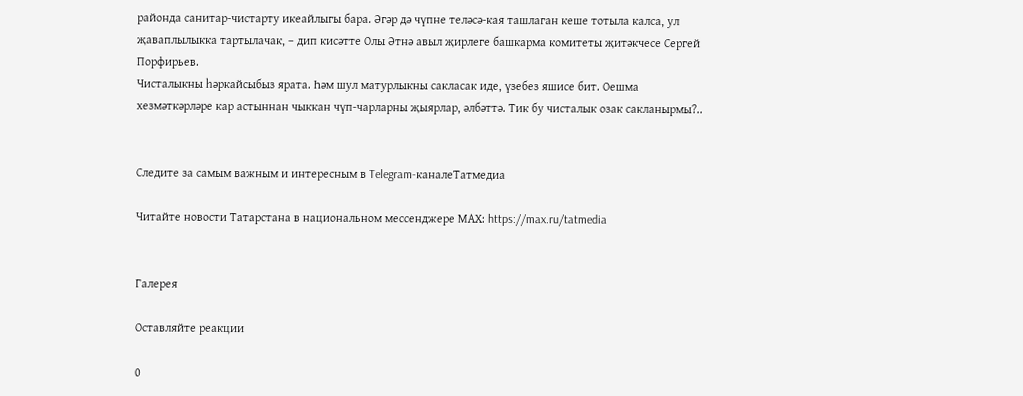районда санитар-чистарту икеайлыгы бара. Әгәр дә чүпне теләсә-кая ташлаган кеше тотыла калса, ул җаваплылыкка тартылачак, – дип кисәтте Олы Әтнә авыл җирлеге башкарма комитеты җитәкчесе Сергей Порфирьев.
Чисталыкны һәркайсыбыз ярата. Һәм шул матурлыкны сакласак иде, үзебез яшисе бит. Оешма хезмәткәрләре кар астыннан чыккан чүп-чарларны җыярлар, әлбәттә. Тик бу чисталык озак сакланырмы?..


Следите за самым важным и интересным в Telegram-каналеТатмедиа

Читайте новости Татарстана в национальном мессенджере MАХ: https://max.ru/tatmedia


Галерея

Оставляйте реакции

0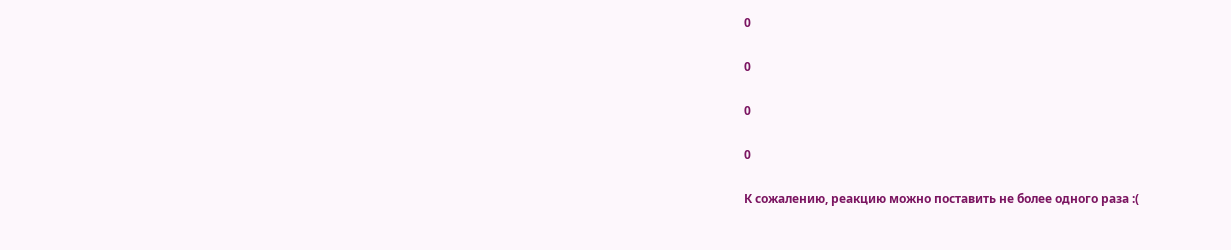0

0

0

0

К сожалению, реакцию можно поставить не более одного раза :(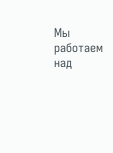Мы работаем над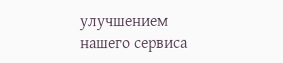улучшением нашего сервиса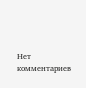Нет комментариев